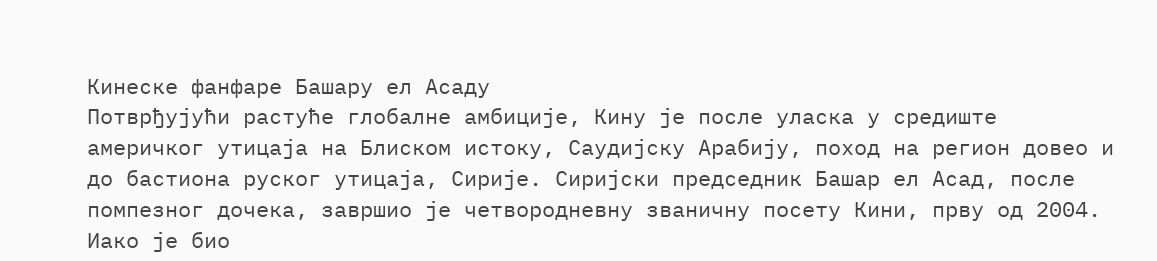Кинеске фанфаре Башару ел Асаду
Потврђујући растуће глобалне амбиције, Кину је после уласка у средиште америчког утицаја на Блиском истоку, Саудијску Арабију, поход на регион довео и до бастиона руског утицаја, Сирије. Сиријски председник Башар ел Асад, после помпезног дочека, завршио је четвородневну званичну посету Кини, прву од 2004.
Иако је био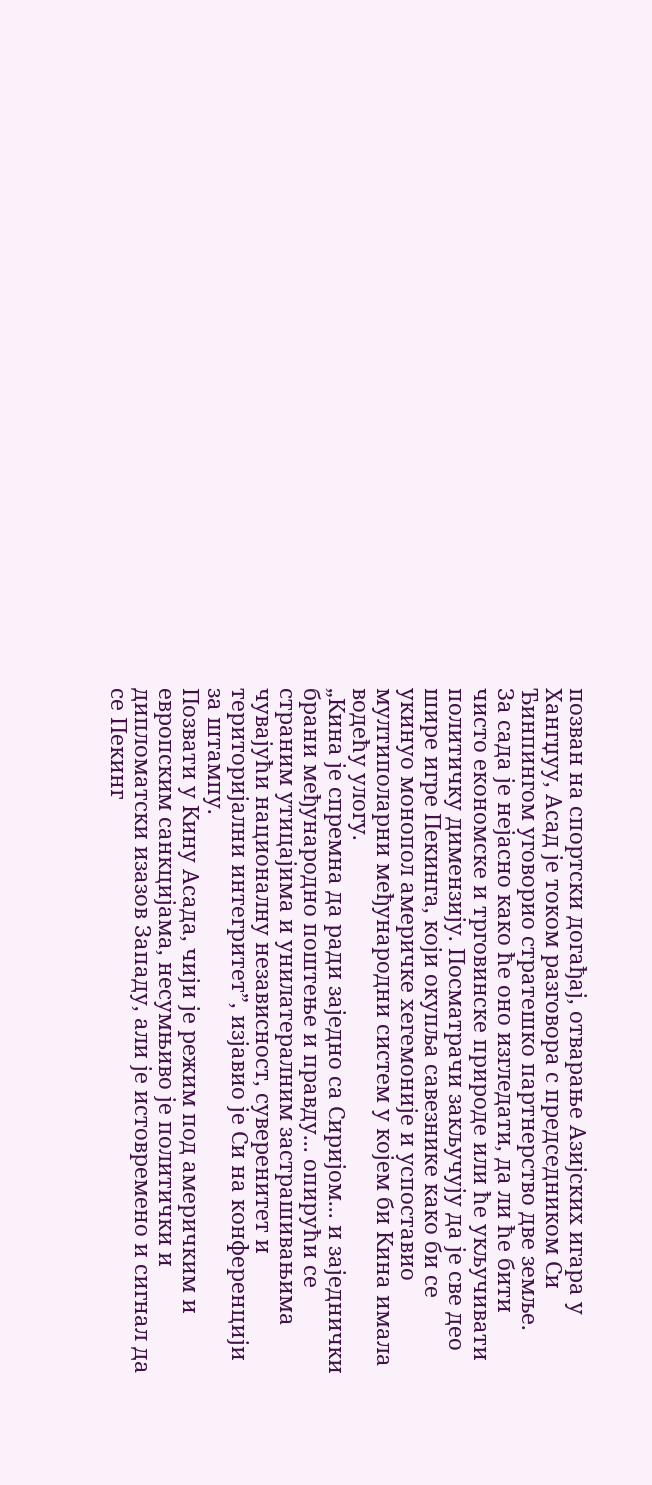позван на спортски догађај, отварање Азијских игара у Хангџуу, Асад је током разговора с председником Си Ђинпингом уговорио стратешко партнерство две земље.
За сада је нејасно како ће оно изгледати, да ли ће бити чисто економске и трговинске природе или ће укључивати политичку димензију. Посматрачи закључују да је све део шире игре Пекинга, који окупља савезнике како би се укинуо монопол америчке хегемоније и успоставио мултиполарни међународни систем у којем би Кина имала водећу улогу.
„Кина је спремна да ради заједно са Сиријом... и заједнички брани међународно поштење и правду... опирући се страним утицајима и унилатералним застрашивањима чувајући националну независност, суверенитет и територијални интегритет”, изјавио је Си на конференцији за штампу.
Позвати у Кину Асада, чији је режим под америчким и европским санкцијама, несумњиво је политички и дипломатски изазов Западу, али је истовремено и сигнал да се Пекинг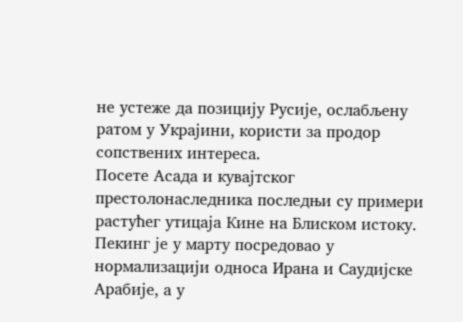не устеже да позицију Русије, ослабљену ратом у Украјини, користи за продор сопствених интереса.
Посете Асада и кувајтског престолонаследника последњи су примери растућег утицаја Кине на Блиском истоку. Пекинг је у марту посредовао у нормализацији односа Ирана и Саудијске Арабије, а у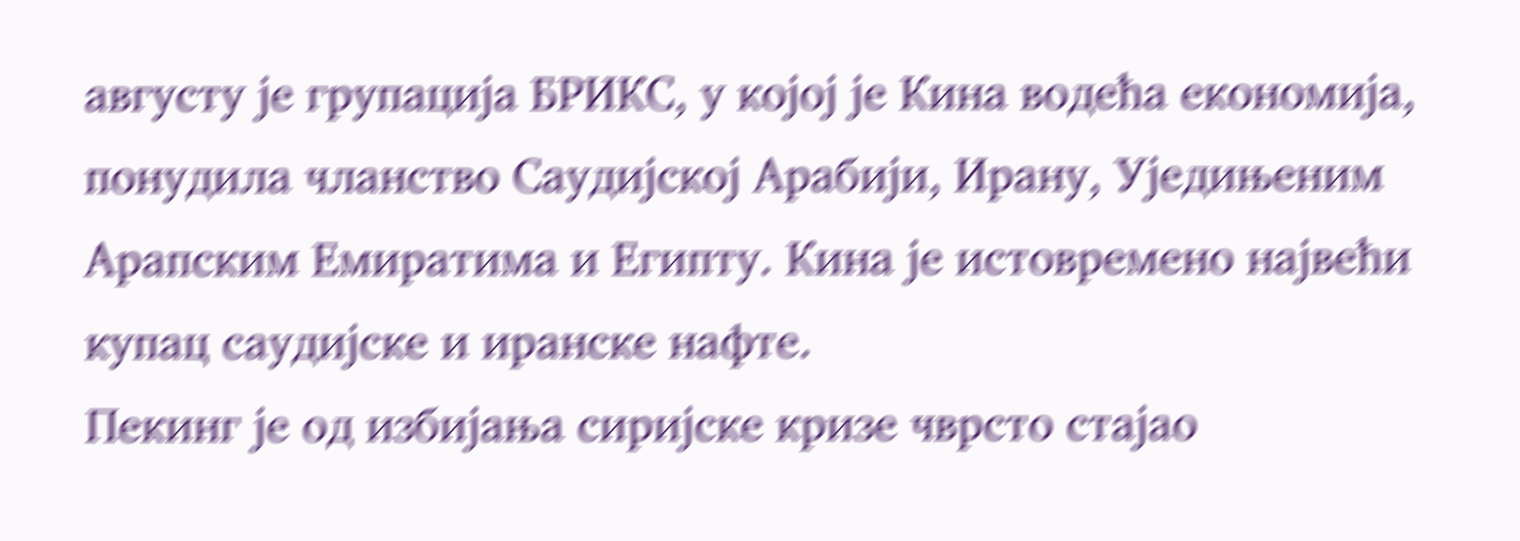августу је групација БРИКС, у којој је Кина водећа економија, понудила чланство Саудијској Арабији, Ирану, Уједињеним Арапским Емиратима и Египту. Кина је истовремено највећи купац саудијске и иранске нафте.
Пекинг је од избијања сиријске кризе чврсто стајао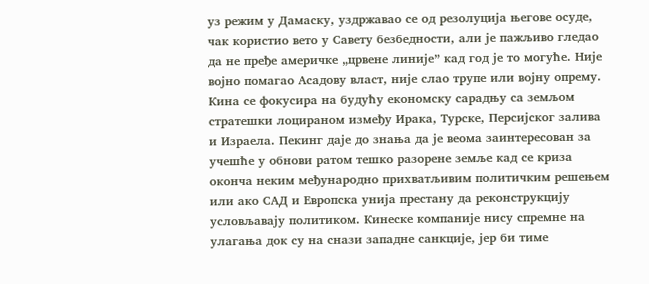уз режим у Дамаску, уздржавао се од резолуција његове осуде, чак користио вето у Савету безбедности, али је пажљиво гледао да не пређе америчке „црвене линије” кад год је то могуће. Није војно помагао Асадову власт, није слао трупе или војну опрему.
Кина се фокусира на будућу економску сарадњу са земљом стратешки лоцираном између Ирака, Турске, Персијског залива и Израела. Пекинг даје до знања да је веома заинтересован за учешће у обнови ратом тешко разорене земље кад се криза оконча неким међународно прихватљивим политичким решењем или ако САД и Европска унија престану да реконструкцију условљавају политиком. Кинеске компаније нису спремне на улагања док су на снази западне санкције, јер би тиме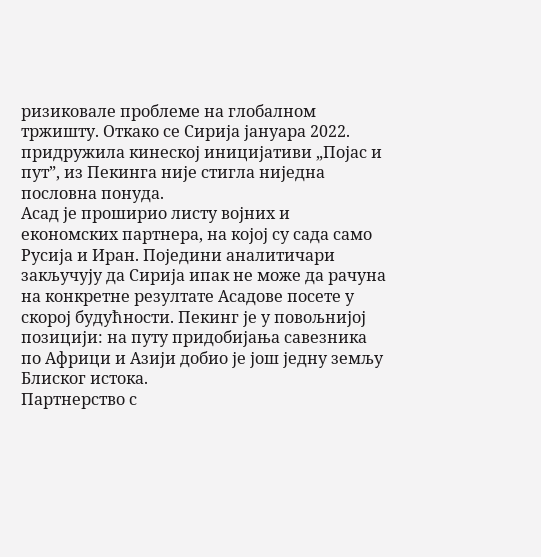ризиковале проблеме на глобалном тржишту. Откако се Сирија јануара 2022. придружила кинеској иницијативи „Појас и пут”, из Пекинга није стигла ниједна пословна понуда.
Асад је проширио листу војних и економских партнера, на којој су сада само Русија и Иран. Поједини аналитичари закључују да Сирија ипак не може да рачуна на конкретне резултате Асадове посете у скорој будућности. Пекинг је у повољнијој позицији: на путу придобијања савезника по Африци и Азији добио је још једну земљу Блиског истока.
Партнерство с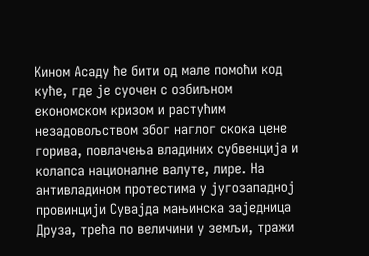Кином Асаду ће бити од мале помоћи код куће, где је суочен с озбиљном економском кризом и растућим незадовољством због наглог скока цене горива, повлачења владиних субвенција и колапса националне валуте, лире. На антивладином протестима у југозападној провинцији Сувајда мањинска заједница Друза, трећа по величини у земљи, тражи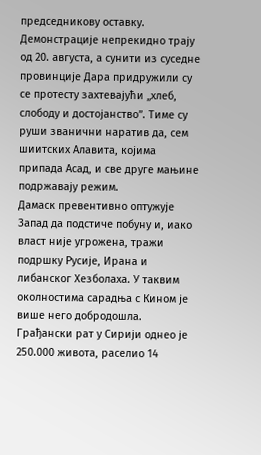председникову оставку. Демонстрације непрекидно трају од 20. августа, а сунити из суседне провинције Дара придружили су се протесту захтевајући „хлеб, слободу и достојанство”. Тиме су руши званични наратив да, сем шиитских Алавита, којима припада Асад, и све друге мањине подржавају режим.
Дамаск превентивно оптужује Запад да подстиче побуну и, иако власт није угрожена, тражи подршку Русије, Ирана и либанског Хезболаха. У таквим околностима сарадња с Кином је више него добродошла.
Грађански рат у Сирији однео је 250.000 живота, раселио 14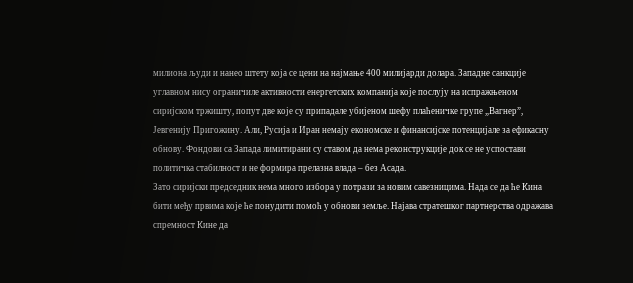милиона људи и нанео штету која се цени на најмање 400 милијарди долара. Западне санкције углавном нису ограничиле активности енергетских компанија које послују на испражњеном сиријском тржишту, попут две које су припадале убијеном шефу плаћеничке групе „Вагнер”, Јевгенију Пригожину. Али, Русија и Иран немају економске и финансијске потенцијале за ефикасну обнову. Фондови са Запада лимитирани су ставом да нема реконструкције док се не успостави политичка стабилност и не формира прелазна влада – без Асада.
Зато сиријски председник нема много избора у потрази за новим савезницима. Нада се да ће Кина бити међу првима које ће понудити помоћ у обнови земље. Најава стратешког партнерства одражава спремност Кине да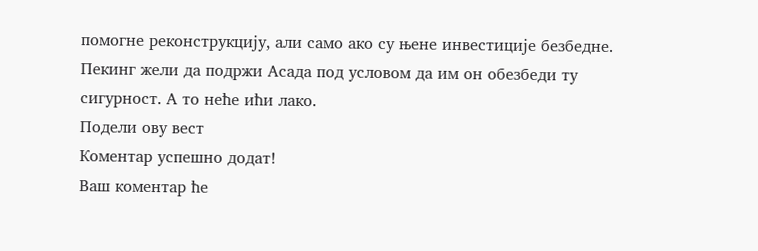помогне реконструкцију, али само ако су њене инвестиције безбедне. Пекинг жели да подржи Асада под условом да им он обезбеди ту сигурност. А то неће ићи лако.
Подели ову вест
Комeнтар успeшно додат!
Ваш комeнтар ћe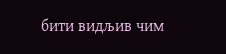бити видљив чим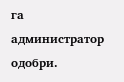га администратор одобри.